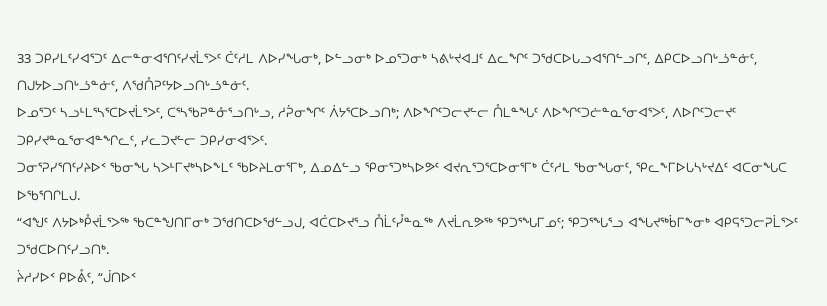33 ᑐᑭᓯᒪᑦᓯᐊᕐᑐᑦ ᐃᓕᓐᓂᐊᕐᑎᑦᓯᔪᒫᕐᐳᑦ ᑖᑦᓱᒪ ᐱᐅᓯᖓᓂᒃ, ᐅᓪᓗᓂᒃ ᐅᓄᕐᑐᓂᒃ ᓴᕕᒡᔪᐊᒧᑦ ᐃᓚᖏᑦ ᑐᖁᑕᐅᒐᓗᐊᕐᑎᓪᓗᒋᑦ, ᐃᑭᑕᐅᓗᑎᒡᓘᓐᓃᑦ, ᑎᒍᔭᐅᓗᑎᒡᓘᓐᓃᑦ, ᐱᖁᑍᕈᑦᔭᐅᓗᑎᒡᓘᓐᓃᑦ.
ᐅᓄᕐᑐᑦ ᓴᓗᒻᒪᕐᓴᕐᑕᐅᔪᒫᕐᐳᑦ, ᑕᕐᓴᖃᕈᓐᓁᕐᓗᑎᒡᓗ, ᓱᕉᓂᖏᑦ ᐲᔭᕐᑕᐅᓗᑎᒃ; ᐱᐅᖏᑦᑐᓕᔪᓪᓕ ᑍᒪᓐᖓᑦ ᐱᐅᖏᑦᑐᓖᓐᓇᕐᓂᐊᕐᐳᑦ, ᐱᐅᒋᑦᑐᓕᔪᑦ ᑐᑭᓯᔪᓐᓇᕐᓂᐊᓐᖏᓚᑦ, ᓯᓚᑐᔪᓪᓕ ᑐᑭᓯᓂᐊᕐᐳᑦ.
ᑐᓂᕐᕈᓯᕐᑎᑦᓯᔨᐅᑉ ᖃᓂᖓ ᓴᐳᒻᒥᔪᒃᓴᐅᖕᒪᑦ ᖃᐅᔨᒪᓂᕐᒥᒃ, ᐃᓄᐃᓪᓗ ᕿᓂᕐᑐᒃᓴᐅᕗᑦ ᐊᔪᕆᕐᑐᕐᑕᐅᓂᕐᒥᒃ ᑖᑦᓱᒪ ᖃᓂᖓᓂᑦ, ᕿᓚᖕᒥᐅᒐᓴᒡᔪᐃᑦ ᐊᑕᓂᖓᑕ ᐅᖃᕐᑎᒋᒪᒍ.
“ᐊᖑᑦ ᐱᔭᐅᒃᑬᔪᒫᕐᐳᖅ ᖃᑕᓐᖑᑎᒥᓂᒃ ᑐᖁᑎᑕᐅᖁᓪᓗᒍ, ᐊᑖᑕᐅᔪᕐᓗ ᑍᒫᑦᓮᓐᓇᖅ ᐱᔪᒫᕆᕗᖅ ᕿᑐᕐᖓᒥᓄᑦ; ᕿᑐᕐᖓᕐᓗ ᐊᖓᔪᖅᑳᒥᖕᓂᒃ ᐊᑭᕋᕐᑐᓕᕈᒫᕐᐳᑦ ᑐᖁᑕᐅᑎᑦᓯᓗᑎᒃ.
ᔩᓱᓯᐅᑉ ᑭᐅᕔᑦ, “ᒎᑎᐅᑉ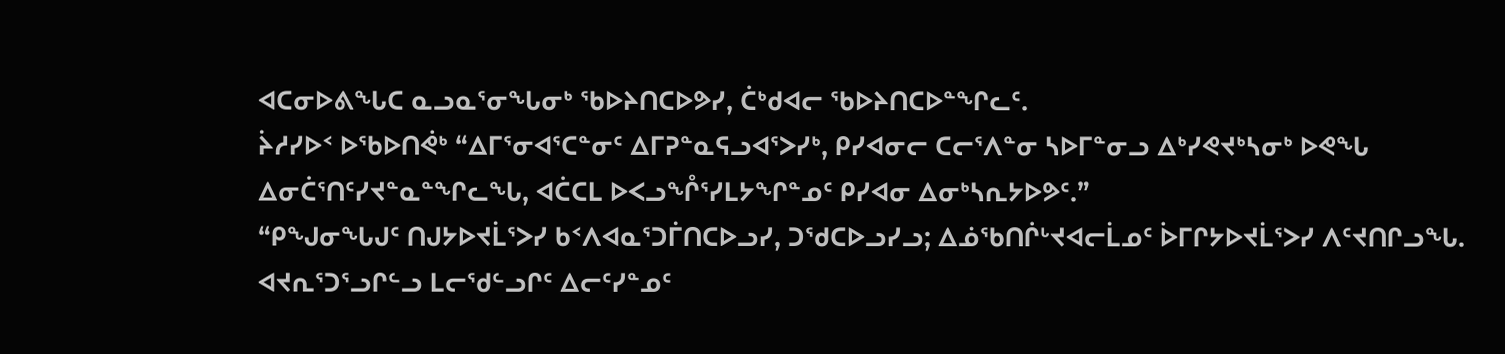ᐊᑕᓂᐅᕕᖓᑕ ᓇᓗᓇᕐᓂᖓᓂᒃ ᖃᐅᔨᑎᑕᐅᕗᓯ, ᑖᒃᑯᐊᓕ ᖃᐅᔨᑎᑕᐅᓐᖏᓚᑦ.
ᔩᓱᓯᐅᑉ ᐅᖃᐅᑎᕚᒃ “ᐃᒥᕐᓂᐊᕐᑕᓐᓂᑦ ᐃᒥᕈᓐᓇᕋᓗᐊᕐᐳᓯᒃ, ᑭᓯᐊᓂᓕ ᑕᓕᕐᐱᓐᓂ ᓴᐅᒥᓐᓂᓗ ᐃᒃᓯᕙᔪᒃᓴᓂᒃ ᐅᕙᖓ ᐃᓂᑖᕐᑎᑦᓯᔪᓐᓇᓐᖏᓚᖓ, ᐊᑖᑕᒪ ᐅᐸᓗᖕᒊᕐᓯᒪᔭᖏᓐᓄᑦ ᑭᓯᐊᓂ ᐃᓂᒃᓴᕆᔭᐅᕗᑦ.”
“ᑭᖑᓂᖓᒍᑦ ᑎᒍᔭᐅᔪᒫᕐᐳᓯ ᑲᑉᐱᐊᓇᕐᑐᒦᑎᑕᐅᓗᓯ, ᑐᖁᑕᐅᓗᓯᓗ; ᐃᓅᖃᑎᒌᒡᔪᐊᓕᒫᓄᑦ ᐆᒥᒋᔭᐅᔪᒫᕐᐳᓯ ᐱᑦᔪᑎᒋᓗᖓ.
ᐊᔪᕆᕐᑐᕐᓗᒋᓪᓗ ᒪᓕᖁᓪᓗᒋᑦ ᐃᓕᑦᓯᓐᓄᑦ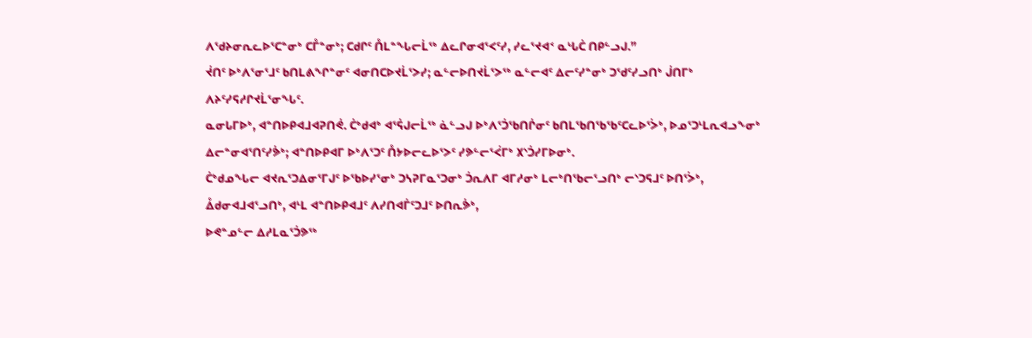ᐱᖁᔨᓂᕆᓚᐅᕐᑕᓐᓂᒃ ᑕᒤᓐᓂᒃ; ᑕᑯᒋᑦ ᑍᒪᓐᖓᓕᒫᖅ ᐃᓚᒋᓂᐊᕐᐸᑦᓯ, ᓯᓚᕐᔪᐊᑉ ᓇᒡᒐᑖ ᑎᑭᓪᓗᒍ.”
ᔫᑎᑦ ᐅᒃᐱᕐᓂᕐᒧᑦ ᑲᑎᒪᕕᖏᓐᓂᑦ ᐊᓂᑎᑕᐅᔪᒫᕐᐳᓯ; ᓇᓪᓕᐅᑎᔪᒫᕐᐳᖅ ᓇᓪᓕᐊᑦ ᐃᓕᑦᓯᓐᓂᒃ ᑐᖁᑦᓯᓗᑎᒃ ᒎᑎᒥᒃ ᐱᔨᑦᓯᕋᓱᒋᔪᒫᕐᓂᖓᑦ.
ᓇᓂᒐᒥᐅᒃ, ᐊᓐᑎᐅᑭᐊᒧᐊᕈᑎᕚ. ᑖᒃᑯᐊᒃ ᐊᕐᕌᒍᓕᒫᖅ ᓈᓪᓗᒍ ᐅᒃᐱᕐᑑᖃᑎᒌᓂᑦ ᑲᑎᒪᖃᑎᖃᖃᑦᑕᓚᐅᕐᐴᒃ, ᐅᓄᕐᑐᒻᒪᕆᐊᓗᖕᓂᒃ ᐃᓕᓐᓂᐊᕐᑎᑦᓯᕘᒃ; ᐊᓐᑎᐅᑭᐊᒥ ᐅᒃᐱᕐᑐᑦ ᑍᔭᐅᓕᓚᐅᕐᐳᑦ ᓯᕗᓪᓕᕐᐹᒥᒃ ᙭ᔅᑑᓯᒥᐅᓂᒃ.
ᑖᒃᑯᓄᖓᓕ ᐊᔪᕆᕐᑐᐃᓂᕐᒥᒍᑦ ᐅᖃᐅᓯᕐᓂᒃ ᑐᓴᕈᒥᓇᕐᑐᓂᒃ ᑑᕆᐱᒥ ᐊᒥᓱᓂᒃ ᒪᓕᒃᑎᖃᓕᕐᓗᑎᒃ ᓕᔅᑐᕋᒧᑦ ᐅᑎᕐᐴᒃ, ᐂᑯᓂᐊᒧᐊᕐᓗᑎᒃ, ᐊᒻᒪ ᐊᓐᑎᐅᑭᐊᒧᑦ ᐱᓯᑎᐊᒦᑦᑐᒧᑦ ᐅᑎᕆᕘᒃ,
ᐅᕙᓐᓄᓪᓕ ᐃᓱᒪᓇᕐᑑᕗᖅ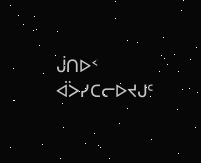ᒎᑎᐅᑉ ᐋᐴᓯᑕᓕᐅᔪᒍᑦ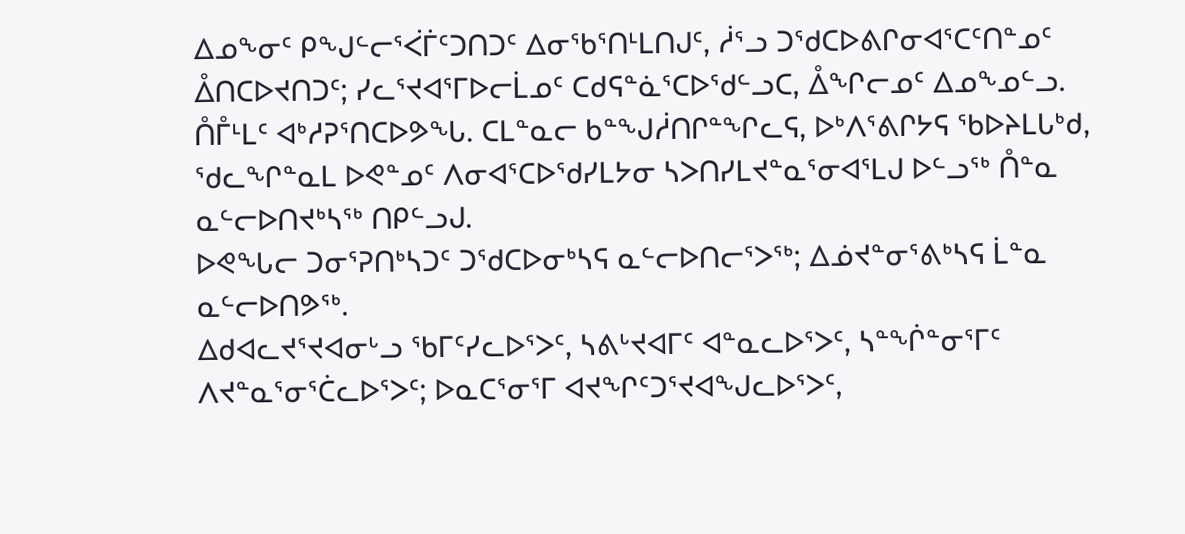ᐃᓄᖕᓂᑦ ᑭᖑᓪᓕᕐᐹᒦᑦᑐᑎᑐᑦ ᐃᓂᖃᕐᑎᒻᒪᑎᒍᑦ, ᓲᕐᓗ ᑐᖁᑕᐅᕕᒋᓂᐊᕐᑕᑦᑎᓐᓄᑦ ᐂᑎᑕᐅᔪᑎᑐᑦ; ᓯᓚᕐᔪᐊᕐᒥᐅᓕᒫᓄᑦ ᑕᑯᕋᓐᓈᕐᑕᐅᖁᓪᓗᑕ, ᐂᖏᓕᓄᑦ ᐃᓄᖕᓄᓪᓗ.
ᑍᒤᒻᒪᑦ ᐊᒃᓱᕈᕐᑎᑕᐅᕗᖓ. ᑕᒪᓐᓇᓕ ᑲᓐᖑᓲᑎᒋᓐᖏᓚᕋ, ᐅᒃᐱᕐᕕᒋᔭᕋ ᖃᐅᔨᒪᒐᒃᑯ, ᖁᓚᖏᓐᓇᒪ ᐅᕙᓐᓄᑦ ᐱᓂᐊᕐᑕᐅᖁᓯᒪᔭᓂ ᓴᐳᑎᓯᒪᔪᓐᓇᕐᓂᐊᕐᒪᒍ ᐅᓪᓗᖅ ᑍᓐᓇ ᓇᓪᓕᐅᑎᔪᒃᓴᖅ ᑎᑭᓪᓗᒍ.
ᐅᕙᖓᓕ ᑐᓂᕐᕈᑎᒃᓴᑐᑦ ᑐᖁᑕᐅᓂᒃᓴᕋ ᓇᓪᓕᐅᑎᓕᕐᐳᖅ; ᐃᓅᔪᓐᓂᕐᕕᒃᓴᕋ ᒫᓐᓇ ᓇᓪᓕᐅᑎᕗᖅ.
ᐃᑯᐊᓚᔪᕐᔪᐊᓂᒡᓗ ᖃᒥᑦᓯᓚᐅᕐᐳᑦ, ᓴᕕᒡᔪᐊᒥᑦ ᐊᓐᓇᓚᐅᕐᐳᑦ, ᓴᓐᖐᓐᓂᕐᒥᑦ ᐱᔪᓐᓇᕐᓂᕐᑖᓚᐅᕐᐳᑦ; ᐅᓇᑕᕐᓂᕐᒥ ᐊᔪᖏᑦᑐᕐᔪᐊᖑᓚᐅᕐᐳᑦ,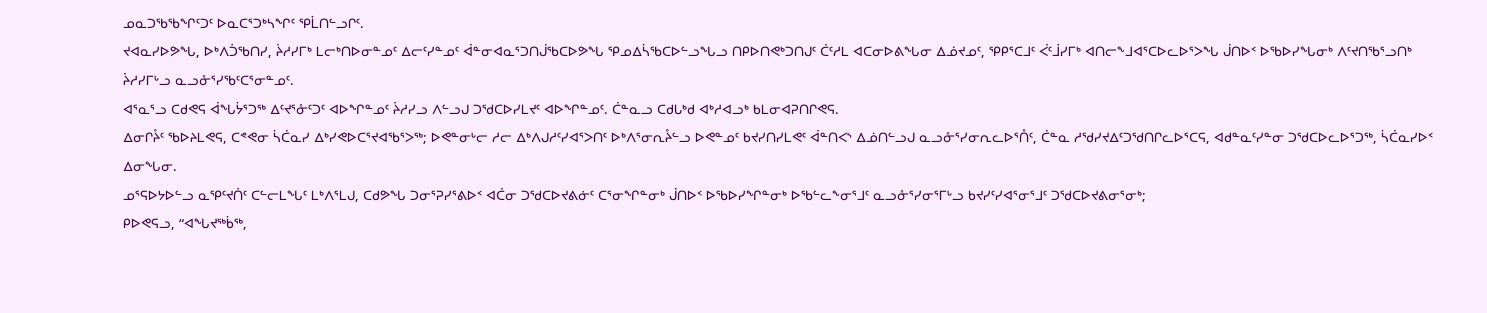ᓄᓇᑐᖃᖃᖏᑦᑐᑦ ᐅᓇᑕᕐᑐᒃᓴᖏᑦ ᕿᒫᑎᓪᓗᒋᑦ.
ᔪᐊᓇᓯᐅᕗᖓ, ᐅᒃᐱᑑᖃᑎᓯ, ᔩᓱᓯᒥᒃ ᒪᓕᒃᑎᐅᓂᓐᓄᑦ ᐃᓕᑦᓯᓐᓄᑦ ᐋᓐᓂᐊᓇᕐᑐᑎᒎᖃᑕᐅᕗᖓ ᕿᓄᐃᓵᖃᑕᐅᓪᓗᖓᓗ ᑎᑭᐅᑎᕙᒃᑐᑎᒍᑦ ᑖᑦᓱᒪ ᐊᑕᓂᐅᕕᖓᓂ ᐃᓅᔪᓄᑦ, ᕿᑭᕐᑕᒧᑦ ᐹᑦᒨᓯᒥᒃ ᐊᑎᓕᖕᒧᐊᕐᑕᐅᓚᐅᕐᐳᖓ ᒎᑎᐅᑉ ᐅᖃᐅᓯᖓᓂᒃ ᐱᑦᔪᑎᖃᕐᓗᑎᒃ ᔩᓱᓯᒥᒡᓗ ᓇᓗᓁᕐᓯᖃᑦᑕᕐᓂᓐᓄᑦ.
ᐊᕐᓇᕐᓗ ᑕᑯᕙᕋ ᐋᖓᔮᕐᑐᖅ ᐃᑦᔪᕐᓁᑦᑐᑦ ᐊᐅᖏᓐᓄᑦ ᔩᓱᓯᓗ ᐱᓪᓗᒍ ᑐᖁᑕᐅᓯᒪᔪᑦ ᐊᐅᖏᓐᓄᑦ. ᑖᓐᓇᓗ ᑕᑯᒐᒃᑯ ᐊᒃᓱᐊᓗᒃ ᑲᒪᓂᐊᕈᑎᒋᕙᕋ.
ᐃᓂᒋᔧᑦ ᖃᐅᔨᒪᕙᕋ, ᑕᕝᕙᓂ ᓵᑖᓇᓯ ᐃᒃᓯᕙᐅᑕᕐᔪᐊᖃᕐᐳᖅ; ᐅᕙᓐᓂᒡᓕ ᓱᓕ ᐃᒃᐱᒍᓱᑦᓯᐊᕐᐳᑎᑦ ᐅᒃᐱᕐᓂᕆᔧᓪᓗ ᐅᕙᓐᓄᑦ ᑲᔪᓯᑎᓯᒪᕙᑦ ᐋᓐᑎᐸᔅ ᐃᓅᑎᓪᓗᒍ ᓇᓗᓁᕐᓯᓂᕆᓚᐅᕐᑍᑦ, ᑖᓐᓇ ᓱᖁᓯᔪᐃᑦᑐᖁᑎᒋᓚᐅᕐᑕᕋ, ᐊᑯᓐᓇᑦᓯᓐᓂ ᑐᖁᑕᐅᓚᐅᕐᑐᖅ, ᓵᑖᓇᓯᐅᑉ ᐃᓂᖓᓂ.
ᓄᕐᕋᐅᔭᐅᓪᓗ ᓇᕿᑦᔪᑏᑦ ᑕᓪᓕᒪᖓᑦ ᒪᒃᐱᕐᒪᒍ, ᑕᑯᕗᖓ ᑐᓂᕐᕈᓯᕐᕕᐅᑉ ᐊᑖᓂ ᑐᖁᑕᐅᔪᕕᓃᑦ ᑕᕐᓂᖏᓐᓂᒃ ᒎᑎᐅᑉ ᐅᖃᐅᓯᖏᓐᓂᒃ ᐅᖃᓪᓚᖕᓂᕐᒧᑦ ᓇᓗᓁᕐᓯᓂᕐᒥᒡᓗ ᑲᔪᓯᑦᓯᐊᕐᓂᕐᒧᑦ ᑐᖁᑕᐅᔪᕕᓂᕐᓂᒃ;
ᑭᐅᕙᕋᓗ, “ᐊᖓᔪᖅᑳᖅ,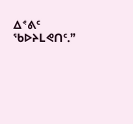ᐃᕝᕕᑦ ᖃᐅᔨᒪᕙᑎᑦ.”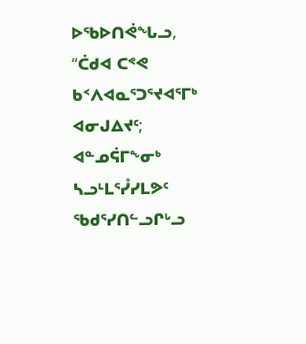ᐅᖃᐅᑎᕚᖓᓗ, “ᑖᑯᐊ ᑕᕝᕙ ᑲᑉᐱᐊᓇᕐᑐᕐᔪᐊᕐᒥᒃ ᐊᓂᒍᐃᔪᑦ; ᐊᓐᓄᕌᒥᖕᓂᒃ ᓴᓗᒻᒪᕐᓮᓯᒪᕗᑦ ᖃᑯᕐᓯᑎᓪᓗᒋᒡᓗ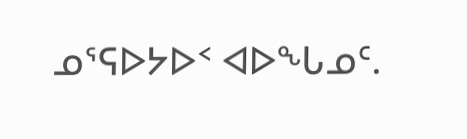ᓄᕐᕋᐅᔭᐅᑉ ᐊᐅᖓᓄᑦ.